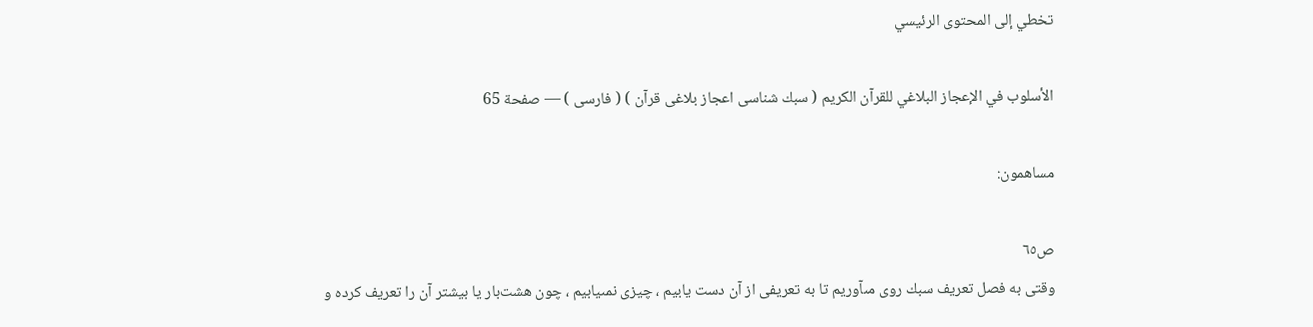تخطي إلى المحتوى الرئيسي

الأسلوب في الإعجاز البلاغي للقرآن الكريم ( سبك شناسى اعجاز بلاغى قرآن ) ( فارسى ) — صفحة 65

مساهمون:

ص٦٥
وقتى به فصل تعريف سبك روى مىآوريم تا به تعريفى از آن دست يابيم ، چيزى نمىيابيم ، چون هشت‌بار يا بيشتر آن را تعريف كرده و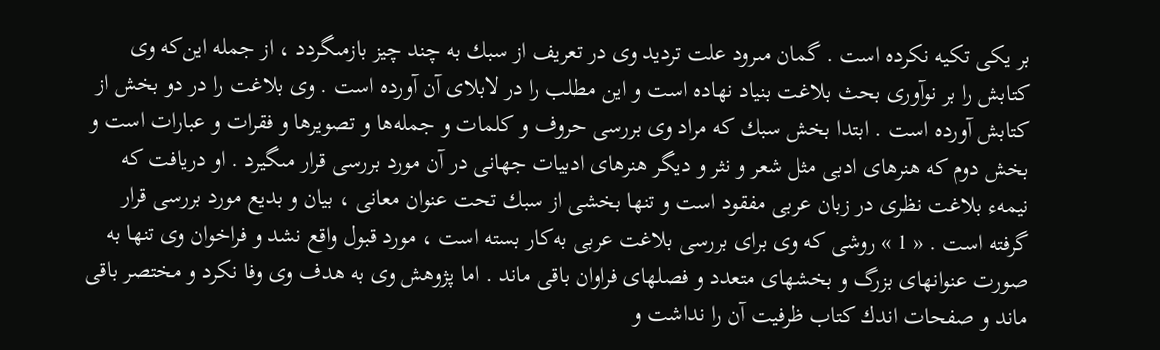بر يكى تكيه نكرده است . گمان مىرود علت ترديد وى در تعريف از سبك به چند چيز بازمىگردد ، از جمله اين‌كه وى كتابش را بر نوآورى بحث بلاغت بنياد نهاده است و اين مطلب را در لابلاى آن آورده است . وى بلاغت را در دو بخش از كتابش آورده است . ابتدا بخش سبك كه مراد وى بررسى حروف و كلمات و جمله‌ها و تصويرها و فقرات و عبارات است و بخش دوم كه هنرهاى ادبى مثل شعر و نثر و ديگر هنرهاى ادبيات جهانى در آن مورد بررسى قرار مىگيرد . او دريافت كه نيمهء بلاغت نظرى در زبان عربى مفقود است و تنها بخشى از سبك تحت عنوان معانى ، بيان و بديع مورد بررسى قرار گرفته است . « 1 » روشى كه وى براى بررسى بلاغت عربى به‌كار بسته است ، مورد قبول واقع نشد و فراخوان وى تنها به صورت عنوانهاى بزرگ و بخشهاى متعدد و فصلهاى فراوان باقى ماند . اما پژوهش وى به هدف وى وفا نكرد و مختصر باقى ماند و صفحات اندك كتاب ظرفيت آن را نداشت و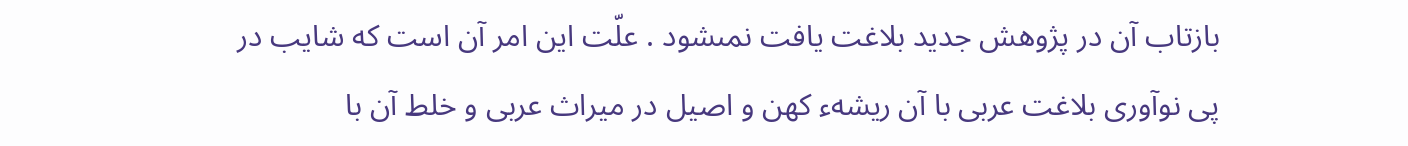بازتاب آن در پژوهش جديد بلاغت يافت نمىشود . علّت اين امر آن است كه شايب در پى نوآورى بلاغت عربى با آن ريشهء كهن و اصيل در ميراث عربى و خلط آن با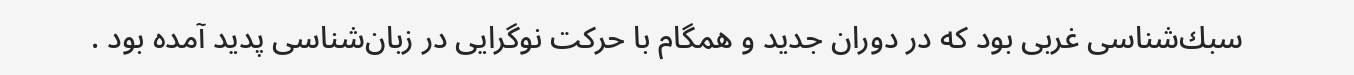سبك‌شناسى غربى بود كه در دوران جديد و همگام با حركت نوگرايى در زبان‌شناسى پديد آمده بود .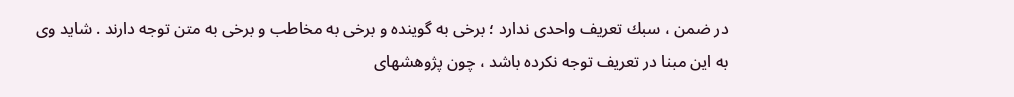در ضمن ، سبك تعريف واحدى ندارد ؛ برخى به گوينده و برخى به مخاطب و برخى به متن توجه دارند . شايد وى به اين مبنا در تعريف توجه نكرده باشد ، چون پژوهشهاى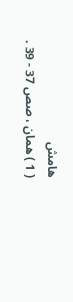هامش
( 1 ) همان ، صص 37 - 39 .